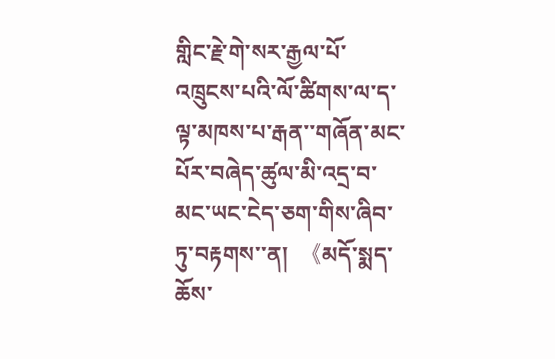གླིང་རྗེ་གེ་སར་རྒྱལ་པོ་འཁྲུངས་པའི་ལོ་ཚིགས་ལ་ད་ལྟ་མཁས་པ་རྒན་་གཞོན་མང་པོར་བཞེད་ཚུལ་མི་འདྲ་བ་མང་ཡང་ངེད་ཅག་གིས་ཞིབ་ཏུ་བརྟགས་་ན།  《མདོ་སྨད་ཆོས་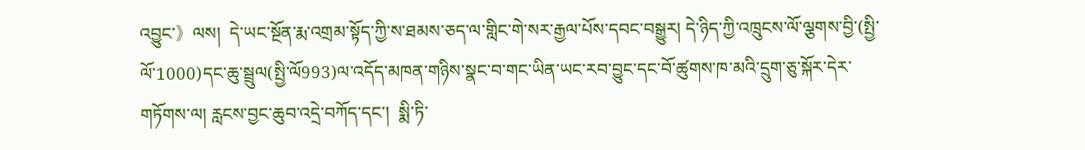འབྱུང་》ལས།  དེ་ཡང་སྔོན་རྨ་འགྲམ་སྟོད་ཀྱི་ས་ཐམས་ཅད་ལ་གླིང་གེ་སར་རྒྱལ་པོས་དབང་བསྒྱུར། དེ་ཉིད་ཀྱི་འཁྲུངས་ལོ་ལྕགས་བྱི་(སྤྱི་ལོ་1000)དང་ཆུ་སྦྲུལ(སྤྱི་ལོ993)ལ་འདོད་མཁན་གཉིས་སྣང་བ་གང་ཡིན་ཡང་རབ་བྱུང་དང་བོ་ཚུགས་ཁ་མའི་དྲུག་ཅུ་སྐོར་དེར་གཏོགས་ལ། རླངས་བྱང་ཆུབ་འདྲེ་བཀོད་དང་།  སྨི་ཏི་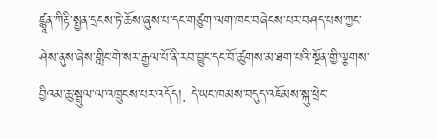ཛྙཱན་ཀིརྟི་སྤྱན་དྲངས་ཏེ་ཆོས་ཞུས་པ་དང་གཙུག་ལག་ཁང་བཞེངས་པར་བཤད་པས་ཀྱང་ཤེས་ནུས་ཞེས་གླིང་གེ་སར་རྒྱལ་པོ་ནི་རབ་བྱུང་དང་བོ་ཚུགས་མ་ཐག་པའི་སྔོན་གྱི་ལྕགས་བྱིའམ་ཆུ་སྦྲུལ་ལ་འཁྲུངས་པར་འདོད།. དེ་ཡང་ཁམས་བདུད་འཇོམས་སྐུ་ཕྲེང་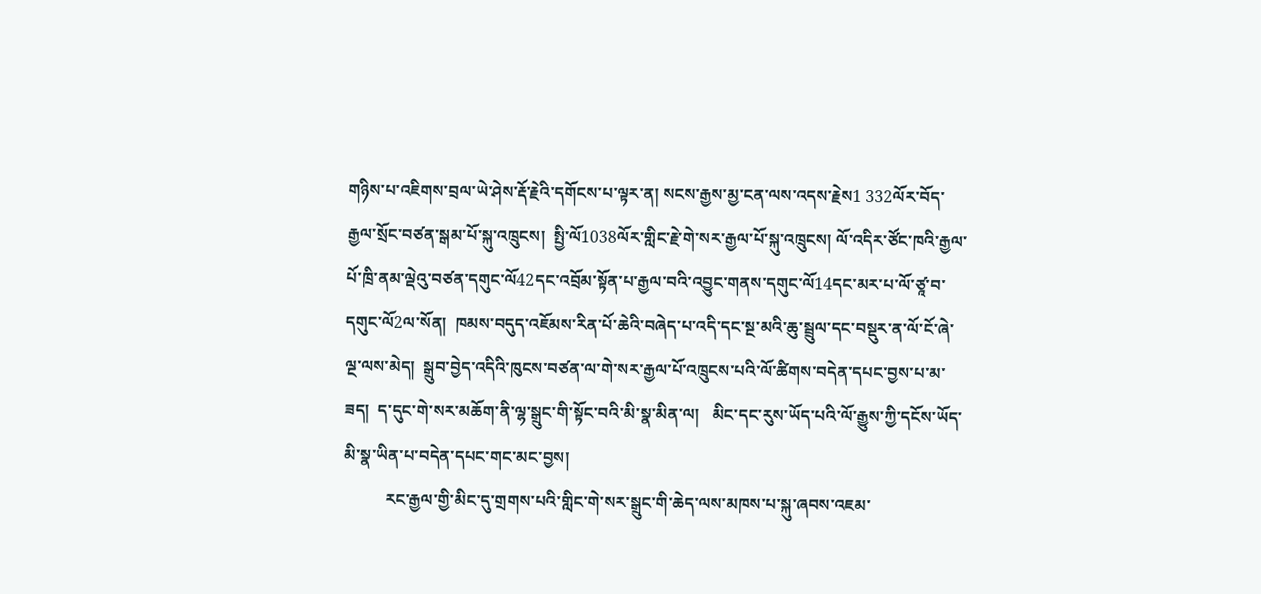གཉིས་པ་འཇིགས་བྲལ་ཡེ་ཤེས་རྡོ་རྗེའི་དགོངས་པ་ལྟར་ན། སངས་རྒྱས་མྱ་ངན་ལས་འདས་རྗེས1 332ལོར་བོད་རྒྱལ་སྲོང་བཙན་སྒམ་པོ་སྐུ་འཁྲུངས།  སྤྱི་ལོ1038ལོར་གླིང་རྗེ་གེ་སར་རྒྱལ་པོ་སྐུ་འཁྲུངས། ལོ་འདིར་ཙོང་ཁའི་རྒྱལ་པོ་ཁྲི་ནམ་ལྡེའུ་བཙན་དགུང་ལོ42དང་འབྲོམ་སྟོན་པ་རྒྱལ་བའི་འབྱུང་གནས་དགུང་ལོ14དང་མར་པ་ལོ་ཙཱ་བ་དགུང་ལོ2ལ་སོན།  ཁམས་བདུད་འཇོམས་རིན་པོ་ཆེའི་བཞེད་པ་འདི་དང་སྔ་མའི་ཆུ་སྦྲུལ་དང་བསྡུར་ན་ལོ་ངོ་ཞེ་ལྔ་ལས་མེད།  སྒྲུབ་བྱེད་འདིའི་ཁུངས་བཙན་ལ་གེ་སར་རྒྱལ་པོ་འཁྲུངས་པའི་ལོ་ཚིགས་བདེན་དཔང་བྱས་པ་མ་ཟད།  ད་དུང་གེ་སར་མཆོག་ནི་ལྷ་སྒྲུང་གི་སྟོང་བའི་མི་སྣ་མིན་ལ།   མིང་དང་རུས་ཡོད་པའི་ལོ་རྒྱུས་ཀྱི་དངོས་ཡོད་མི་སྣ་ཡིན་པ་བདེན་དཔང་གང་མང་བྱས།
          རང་རྒྱལ་གྱི་མིང་དུ་གྲགས་པའི་གླིང་གེ་སར་སྒྲུང་གི་ཆེད་ལས་མཁས་པ་སྐུ་ཞབས་འཇམ་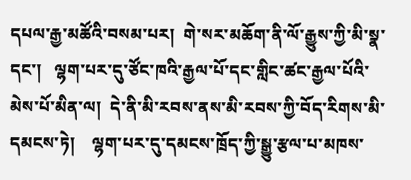དཔལ་རྒྱ་མཚོའི་བསམ་པར།  གེ་སར་མཆོག་ནི་ལོ་རྒྱུས་ཀྱི་མི་སྣ་དང་།   ལྷག་པར་དུ་ཙོང་ཁའི་རྒྱལ་པོ་དང་གླིང་ཚང་རྒྱལ་པོའི་མེས་པོ་མིན་ལ།  དེ་ནི་མི་རབས་ནས་མི་རབས་ཀྱི་བོད་རིགས་མི་དམངས་ཏེ།    ལྷག་པར་དུ་དམངས་ཁྲོད་ཀྱི་སྒྱུ་རྩལ་པ་མཁས་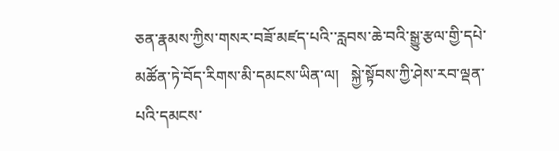ཅན་རྣམས་ཀྱིས་གསར་བཟོ་མཛད་པའི་་རླབས་ཆེ་བའི་སྒྱུ་རྩལ་གྱི་དཔེ་མཚོན་ཏེ་བོད་རིགས་མི་དམངས་ཡིན་ལ།   སྐྱེ་སྟོབས་ཀྱི་ཤེས་རབ་ལྡན་པའི་དམངས་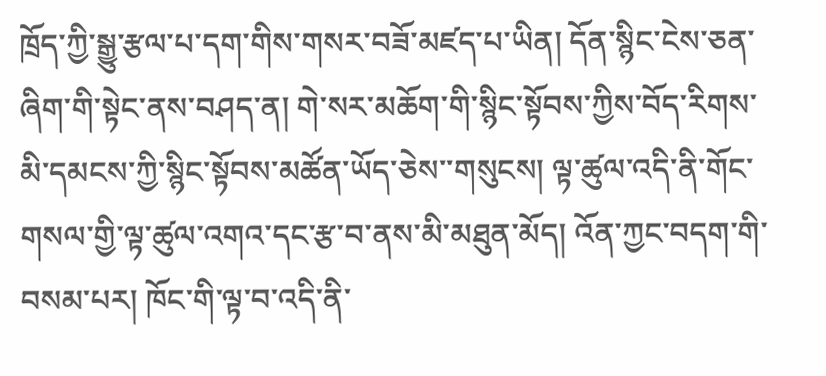ཁྲོད་ཀྱི་སྒྱུ་རྩལ་པ་དག་གིས་གསར་བཟོ་མཛད་པ་ཡིན། དོན་སྙིང་ངེས་ཅན་ཞིག་གི་སྟེང་ནས་བཤད་ན། གེ་སར་མཆོག་གི་སྙིང་སྟོབས་ཀྱིས་བོད་རིགས་མི་དམངས་ཀྱི་སྙིང་སྟོབས་མཚོན་ཡོད་ཅེས་་གསུངས། ལྟ་ཚུལ་འདི་ནི་གོང་གསལ་གྱི་ལྟ་ཚུལ་འགའ་དང་རྩ་བ་ནས་མི་མཐུན་མོད། འོན་ཀྱང་བདག་གི་བསམ་པར། ཁོང་གི་ལྟ་བ་འདི་ནི་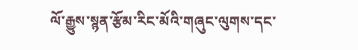ལོ་རྒྱུས་སྙན་རྩོམ་རིང་མོའི་གཞུང་ལུགས་དང་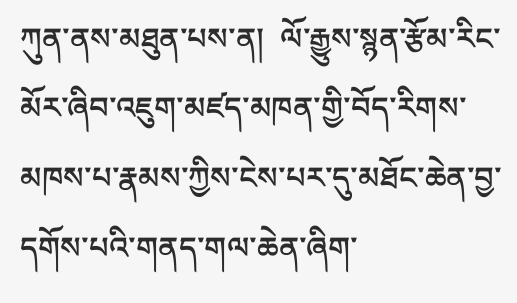ཀུན་ནས་མཐུན་པས་ན།  ལོ་རྒྱུས་སྙན་རྩོམ་རིང་མོར་ཞིབ་འཇུག་མཛད་མཁན་གྱི་བོད་རིགས་མཁས་པ་རྣམས་ཀྱིས་ངེས་པར་དུ་མཐོང་ཆེན་བྱ་དགོས་པའི་གནད་གལ་ཆེན་ཞིག་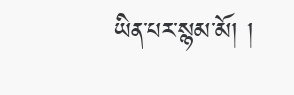ཡིན་པར་སྙམ་མོ། །